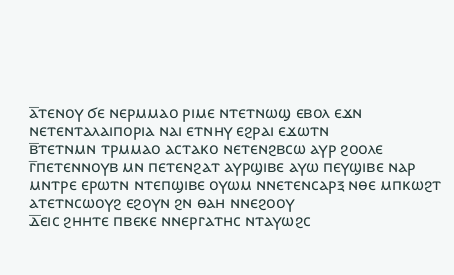ⲁ̅ⲧⲉⲛⲟⲩ ϭⲉ ⲛⲉⲣⲙⲙⲁⲟ ⲣⲓⲙⲉ ⲛⲧⲉⲧⲛⲱϣ ⲉⲃⲟⲗ ⲉϫⲛ ⲛⲉⲧⲉⲛⲧⲁⲗⲁⲓⲡⲟⲣⲓⲁ ⲛⲁⲓ ⲉⲧⲛⲏⲩ ⲉϩⲣⲁⲓ ⲉϫⲱⲧⲛ
ⲃ̅ⲧⲉⲧⲛⲙⲛ ⲧⲣⲙⲙⲁⲟ ⲁⲥⲧⲁⲕⲟ ⲛⲉⲧⲉⲛϩⲃⲥⲱ ⲁⲩⲣ ϩⲟⲟⲗⲉ
ⲅ̅ⲡⲉⲧⲉⲛⲛⲟⲩⲃ ⲙⲛ ⲡⲉⲧⲉⲛϩⲁⲧ ⲁⲩⲣϣⲓⲃⲉ ⲁⲩⲱ ⲡⲉⲩϣⲓⲃⲉ ⲛⲁⲣ ⲙⲛⲧⲣⲉ ⲉⲣⲱⲧⲛ ⲛⲧⲉⲡϣⲓⲃⲉ ⲟⲩⲱⲙ ⲛⲛⲉⲧⲉⲛⲥⲁⲣⲝ ⲛⲑⲉ ⲙⲡⲕⲱϩⲧ ⲁⲧⲉⲧⲛⲥⲱⲟⲩϩ ⲉϩⲟⲩⲛ ϩⲛ ⲑⲁⲏ ⲛⲛⲉϩⲟⲟⲩ
ⲇ̅ⲉⲓⲥ ϩⲏⲏⲧⲉ ⲡⲃⲉⲕⲉ ⲛⲛⲉⲣⲅⲁⲧⲏⲥ ⲛⲧⲁⲩⲱϩⲥ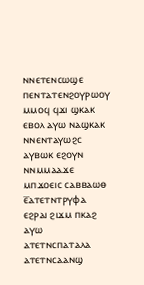ⲛⲛⲉⲧⲉⲛⲥⲱϣⲉ ⲡⲉⲛⲧⲁⲧⲉⲛϩⲟⲩⲣⲱⲟⲩ ⲙⲙⲟϥ ϥϫⲓ ϣⲕⲁⲕ ⲉⲃⲟⲗ ⲁⲩⲱ ⲛⲁϣⲕⲁⲕ ⲛⲛⲉⲛⲧⲁⲩⲱϩⲥ ⲁⲩⲃⲱⲕ ⲉϩⲟⲩⲛ ⲛⲛⲙⲙⲁⲁϫⲉ ⲙⲡϫⲟⲉⲓⲥ ⲥⲁⲃⲃⲁⲱⲑ
ⲉ̅ⲁⲧⲉⲧⲛⲧⲣⲩⲫⲁ ⲉϩⲣⲁⲓ ϩⲓϫⲙ ⲡⲕⲁϩ ⲁⲩⲱ ⲁⲧⲉⲧⲛⲥⲡⲁⲧⲁⲗⲁ ⲁⲧⲉⲧⲛⲥⲁⲁⲛϣ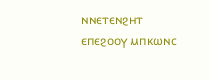ⲛⲛⲉⲧⲉⲛϩⲏⲧ ⲉⲡⲉϩⲟⲟⲩ ⲙⲡⲕⲱⲛⲥ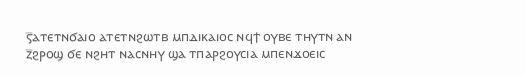ⲋ̅ⲁⲧⲉⲧⲛϭⲁⲓⲟ ⲁⲧⲉⲧⲛϩⲱⲧⲃ ⲙⲡⲇⲓⲕⲁⲓⲟⲥ ⲛϥϯ ⲟⲩⲃⲉ ⲧⲏⲩⲧⲛ ⲁⲛ
ⲍ̅ϩⲣⲟϣ ϭⲉ ⲛϩⲏⲧ ⲛⲁⲥⲛⲏⲩ ϣⲁ ⲧⲡⲁⲣϩⲟⲩⲥⲓⲁ ⲙⲡⲉⲛϫⲟⲉⲓⲥ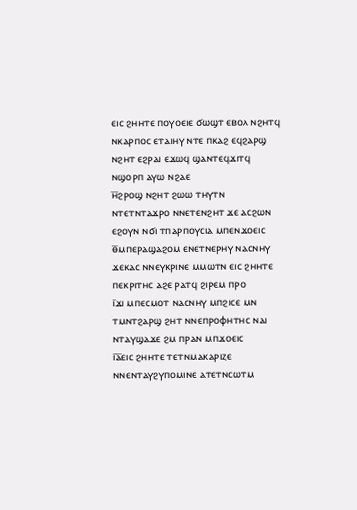ⲉⲓⲥ ϩⲏⲏⲧⲉ ⲡⲟⲩⲟⲉⲓⲉ ϭⲱϣⲧ ⲉⲃⲟⲗ ⲛϩⲏⲧϥ ⲛⲕⲁⲣⲡⲟⲥ ⲉⲧⲁⲓⲏⲩ ⲛⲧⲉ ⲡⲕⲁϩ ⲉϥϩⲁⲣϣ ⲛϩⲏⲧ ⲉϩⲣⲁⲓ ⲉϫⲱϥ ϣⲁⲛⲧⲉϥϫⲓⲧϥ ⲛϣⲟⲣⲡ ⲁⲩⲱ ⲛϩⲁⲉ
ⲏ̅ϩⲣⲟϣ ⲛϩⲏⲧ ϩⲱⲱ ⲧⲏⲩⲧⲛ ⲛⲧⲉⲧⲛⲧⲁϫⲣⲟ ⲛⲛⲉⲧⲉⲛϩⲏⲧ ϫⲉ ⲁⲥϩⲱⲛ ⲉϩⲟⲩⲛ ⲛϭⲓ ⲧⲡⲁⲣⲡⲟⲩⲥⲓⲁ ⲙⲡⲉⲛϫⲟⲉⲓⲥ
ⲑ̅ⲙⲡⲉⲣⲁϣⲁϩⲟⲙ ⲉⲛⲉⲧⲛⲉⲣⲏⲩ ⲛⲁⲥⲛⲏⲩ ϫⲉⲕⲁⲥ ⲛⲛⲉⲩⲕⲣⲓⲛⲉ ⲙⲙⲱⲧⲛ ⲉⲓⲥ ϩⲏⲏⲧⲉ ⲡⲉⲕⲣⲓⲧⲏⲥ ⲁϩⲉ ⲣⲁⲧϥ ϩⲓⲣⲉⲙ ⲡⲣⲟ
ⲓ̅ϫⲓ ⲙⲡⲉⲥⲙⲟⲧ ⲛⲁⲥⲛⲏⲩ ⲙⲡϩⲓⲥⲉ ⲙⲛ ⲧⲙⲛⲧϩⲁⲣϣ ϩⲏⲧ ⲛⲛⲉⲡⲣⲟⲫⲏⲧⲏⲥ ⲛⲁⲓ ⲛⲧⲁⲩϣⲁϫⲉ ϩⲙ ⲡⲣⲁⲛ ⲙⲡϫⲟⲉⲓⲥ
ⲓ̅ⲁ̅ⲉⲓⲥ ϩⲏⲏⲧⲉ ⲧⲉⲧⲛⲙⲁⲕⲁⲣⲓⲍⲉ ⲛⲛⲉⲛⲧⲁⲩϩⲩⲡⲟⲙⲓⲛⲉ ⲁⲧⲉⲧⲛⲥⲱⲧⲙ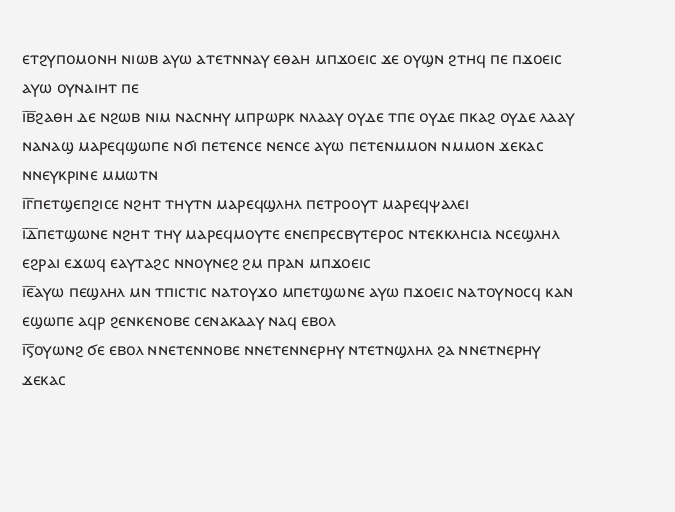ⲉⲧϩⲩⲡⲟⲙⲟⲛⲏ ⲛⲓⲱⲃ ⲁⲩⲱ ⲁⲧⲉⲧⲛⲛⲁⲩ ⲉⲑⲁⲏ ⲙⲡϫⲟⲉⲓⲥ ϫⲉ ⲟⲩϣⲛ ϩⲧⲏϥ ⲡⲉ ⲡϫⲟⲉⲓⲥ ⲁⲩⲱ ⲟⲩⲛⲁⲓⲏⲧ ⲡⲉ
ⲓ̅ⲃ̅ϩⲁⲑⲏ ⲇⲉ ⲛϩⲱⲃ ⲛⲓⲙ ⲛⲁⲥⲛⲏⲩ ⲙⲡⲣⲱⲣⲕ ⲛⲗⲁⲁⲩ ⲟⲩⲇⲉ ⲧⲡⲉ ⲟⲩⲇⲉ ⲡⲕⲁϩ ⲟⲩⲇⲉ ⲗⲁⲁⲩ ⲛⲁⲛⲁϣ ⲙⲁⲣⲉϥϣⲱⲡⲉ ⲛϭⲓ ⲡⲉⲧⲉⲛⲥⲉ ⲛⲉⲛⲥⲉ ⲁⲩⲱ ⲡⲉⲧⲉⲛⲙⲙⲟⲛ ⲛⲙⲙⲟⲛ ϫⲉⲕⲁⲥ ⲛⲛⲉⲩⲕⲣⲓⲛⲉ ⲙⲙⲱⲧⲛ
ⲓ̅ⲅ̅ⲡⲉⲧϣⲉⲡϩⲓⲥⲉ ⲛϩⲏⲧ ⲧⲏⲩⲧⲛ ⲙⲁⲣⲉϥϣⲗⲏⲗ ⲡⲉⲧⲣⲟⲟⲩⲧ ⲙⲁⲣⲉϥⲯⲁⲗⲉⲓ
ⲓ̅ⲇ̅ⲡⲉⲧϣⲱⲛⲉ ⲛϩⲏⲧ ⲧⲏⲩ ⲙⲁⲣⲉϥⲙⲟⲩⲧⲉ ⲉⲛⲉⲡⲣⲉⲥⲃⲩⲧⲉⲣⲟⲥ ⲛⲧⲉⲕⲕⲗⲏⲥⲓⲁ ⲛⲥⲉϣⲗⲏⲗ ⲉϩⲣⲁⲓ ⲉϫⲱϥ ⲉⲁⲩⲧⲁϩⲥ ⲛⲛⲟⲩⲛⲉϩ ϩⲙ ⲡⲣⲁⲛ ⲙⲡϫⲟⲉⲓⲥ
ⲓ̅ⲉ̅ⲁⲩⲱ ⲡⲉϣⲗⲏⲗ ⲙⲛ ⲧⲡⲓⲥⲧⲓⲥ ⲛⲁⲧⲟⲩϫⲟ ⲙⲡⲉⲧϣⲱⲛⲉ ⲁⲩⲱ ⲡϫⲟⲉⲓⲥ ⲛⲁⲧⲟⲩⲛⲟⲥϥ ⲕⲁⲛ ⲉϣⲱⲡⲉ ⲁϥⲣ ϩⲉⲛⲕⲉⲛⲟⲃⲉ ⲥⲉⲛⲁⲕⲁⲁⲩ ⲛⲁϥ ⲉⲃⲟⲗ
ⲓ̅ⲋ̅ⲟⲩⲱⲛϩ ϭⲉ ⲉⲃⲟⲗ ⲛⲛⲉⲧⲉⲛⲛⲟⲃⲉ ⲛⲛⲉⲧⲉⲛⲛⲉⲣⲏⲩ ⲛⲧⲉⲧⲛϣⲗⲏⲗ ϩⲁ ⲛⲛⲉⲧⲛⲉⲣⲏⲩ ϫⲉⲕⲁⲥ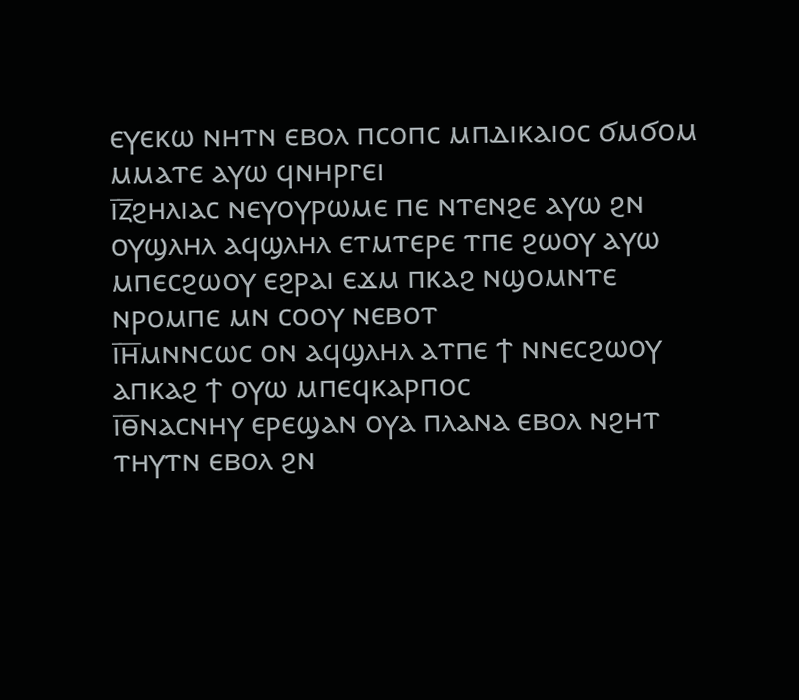ⲉⲩⲉⲕⲱ ⲛⲏⲧⲛ ⲉⲃⲟⲗ ⲡⲥⲟⲡⲥ ⲙⲡⲇⲓⲕⲁⲓⲟⲥ ϭⲙϭⲟⲙ ⲙⲙⲁⲧⲉ ⲁⲩⲱ ϥⲛⲏⲣⲅⲉⲓ
ⲓ̅ⲍ̅ϩⲏⲗⲓⲁⲥ ⲛⲉⲩⲟⲩⲣⲱⲙⲉ ⲡⲉ ⲛⲧⲉⲛϩⲉ ⲁⲩⲱ ϩⲛ ⲟⲩϣⲗⲏⲗ ⲁϥϣⲗⲏⲗ ⲉⲧⲙⲧⲉⲣⲉ ⲧⲡⲉ ϩⲱⲟⲩ ⲁⲩⲱ ⲙⲡⲉⲥϩⲱⲟⲩ ⲉϩⲣⲁⲓ ⲉϫⲙ ⲡⲕⲁϩ ⲛϣⲟⲙⲛⲧⲉ ⲛⲣⲟⲙⲡⲉ ⲙⲛ ⲥⲟⲟⲩ ⲛⲉⲃⲟⲧ
ⲓ̅ⲏ̅ⲙⲛⲛⲥⲱⲥ ⲟⲛ ⲁϥϣⲗⲏⲗ ⲁⲧⲡⲉ ϯ ⲛⲛⲉⲥϩⲱⲟⲩ ⲁⲡⲕⲁϩ ϯ ⲟⲩⲱ ⲙⲡⲉϥⲕⲁⲣⲡⲟⲥ
ⲓ̅ⲑ̅ⲛⲁⲥⲛⲏⲩ ⲉⲣⲉϣⲁⲛ ⲟⲩⲁ ⲡⲗⲁⲛⲁ ⲉⲃⲟⲗ ⲛϩⲏⲧ ⲧⲏⲩⲧⲛ ⲉⲃⲟⲗ ϩⲛ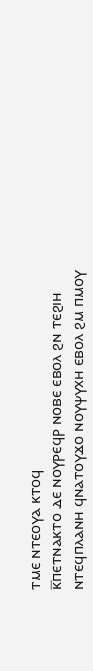ⲧⲙⲉ ⲛⲧⲉⲟⲩⲁ ⲕⲧⲟϥ
ⲕ̅ⲡⲉⲧⲛⲁⲕⲧⲟ ⲇⲉ ⲛⲟⲩⲣⲉϥⲣ ⲛⲟⲃⲉ ⲉⲃⲟⲗ ϩⲛ ⲧⲉϩⲓⲏ ⲛⲧⲉϥⲡⲗⲁⲛⲏ ϥⲛⲁⲧⲟⲩϫⲟ ⲛⲟⲩⲯⲩⲭⲏ ⲉⲃⲟⲗ ϩⲙ ⲡⲙⲟⲩ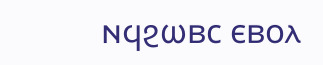ⲛϥϩⲱⲃⲥ ⲉⲃⲟⲗ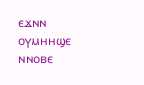ⲉϫⲛⲛ ⲟⲩⲙⲏⲏϣⲉ ⲛⲛⲟⲃⲉ